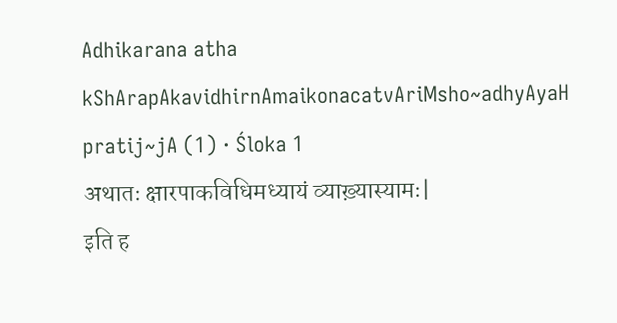Adhikarana atha kShArapAkavidhirnAmaikonacatvAriMsho~adhyAyaH pratij~jA (1) · Śloka 1
अथातः क्षारपाकविधिमध्यायं व्याख़्यास्यामः|
इति ह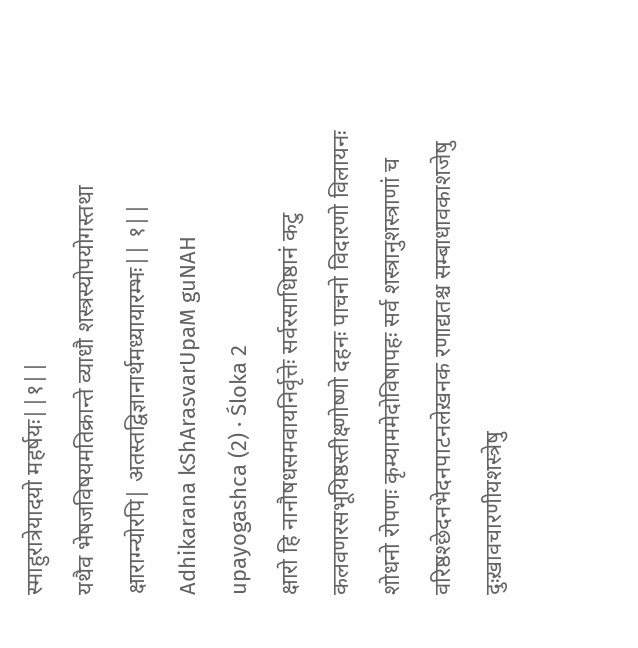स्माहुरात्रेयादयो महर्षयः||१||
यथैव भेषजविषयमतिक्रान्ते व्याधौ शस्त्रस्योपयोगस्तथा क्षाराग्न्योरपि| अतस्तद्विज्ञानार्थमध्यायारम्भः|| १||
Adhikarana kShArasvarUpaM guNAH upayogashca (2) · Śloka 2
क्षारो हि नानौषधसमवायनिर्वृत्तेः सर्वरसाधिष्ठानं कटु कलवणरसभूयिष्ठस्तीक्ष्णोष्णो दहनः पाचनो विदारणो विलायनः शोधनो रोपणः कृम्याममेदोविषापहः सर्व शस्त्रानुशस्त्राणां च वरिष्ठश्छेदनभेदनपाटनलेख़नक रणाद्यतश्च सम्बाधावकाशजेषु दुःख़ावचारणीयशस्त्रेषु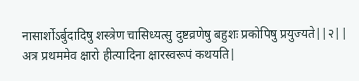नासार्शोऽर्बुदादिषु शस्त्रेण चासिध्यत्सु दुष्टव्रणेषु बहुशः प्रकोपिषु प्रयुज्यते||२||
अत्र प्रथममेव क्षारो हीत्यादिना क्षारस्वरूपं कथयति|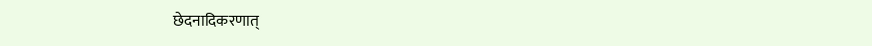छेदनादिकरणात्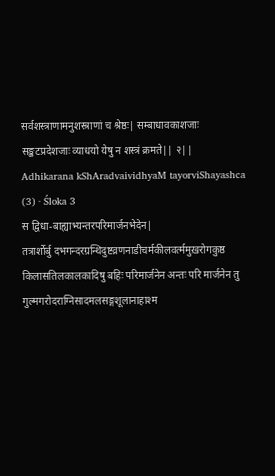सर्वशस्त्राणामनुशस्त्राणां च श्रेष्ठः| सम्बाधावकाशजाः सङ्कटप्रदेशजाः व्याधयो येषु न शस्त्रं क्रमते|| २||
Adhikarana kShAradvaividhyaM tayorviShayashca (3) · Śloka 3
स द्विधा-बाह्याभ्यन्तरपरिमार्जनभेदेन|
तत्रार्शोर्बु दभगन्दरग्रन्थिदुष्टव्रणनाडीचर्मकीलवर्त्ममुख़रोगकुष्ठ किलासतिलकालकादिषु बहिः परिमार्जनेन अन्तः परि मार्जनेन तु गुल्मगरोदराग्निसादमलसङ्गशूलानाहाश्म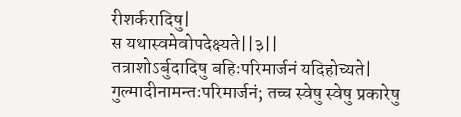रीशर्करादिषु|
स यथास्वमेवोपदेक्ष्यते||३||
तत्राशोऽर्बुदादिषु बहिःपरिमार्जनं यदिहोच्यते| गुल्मादीनामन्तःपरिमार्जनं; तच्च स्वेषु स्वेषु प्रकारेषु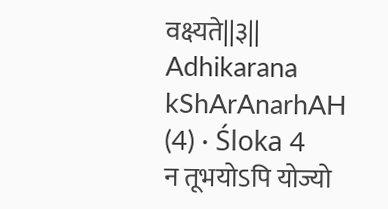वक्ष्यते||३||
Adhikarana kShArAnarhAH (4) · Śloka 4
न तूभयोऽपि योज्यो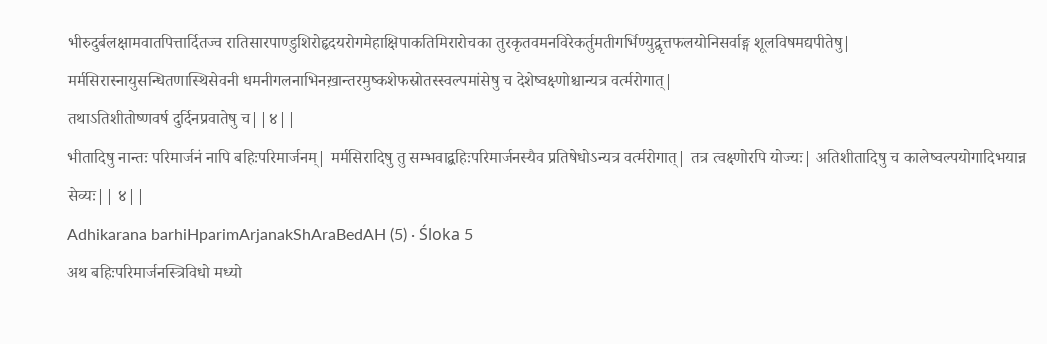भीरुदुर्बलक्षामवातपित्तार्दितज्व रातिसारपाण्डुशिरोहृदयरोगमेहाक्षिपाकतिमिरारोचका तुरकृतवमनविरेकर्तुमतीगर्भिण्युद्वृत्तफलयोनिसर्वाङ्ग शूलविषमद्यपीतेषु|
मर्मसिरास्नायुसन्धितणास्थिसेवनी धमनीगलनाभिनख़ान्तरमुष्कशेफस्रोतस्स्वल्पमांसेषु च देशेष्वक्ष्णोश्चान्यत्र वर्त्मरोगात्|
तथाऽतिशीतोष्णवर्ष दुर्दिनप्रवातेषु च||४||
भीतादिषु नान्तः परिमार्जनं नापि बहिःपरिमार्जनम्| मर्मसिरादिषु तु सम्भवाद्बहिःपरिमार्जनस्यैव प्रतिषेधोऽन्यत्र वर्त्मरोगात्| तत्र त्वक्ष्णोरपि योज्यः| अतिशीतादिषु च कालेष्वल्पयोगादिभयान्न सेव्यः|| ४||
Adhikarana barhiHparimArjanakShAraBedAH (5) · Śloka 5
अथ बहिःपरिमार्जनस्त्रिविधो मध्यो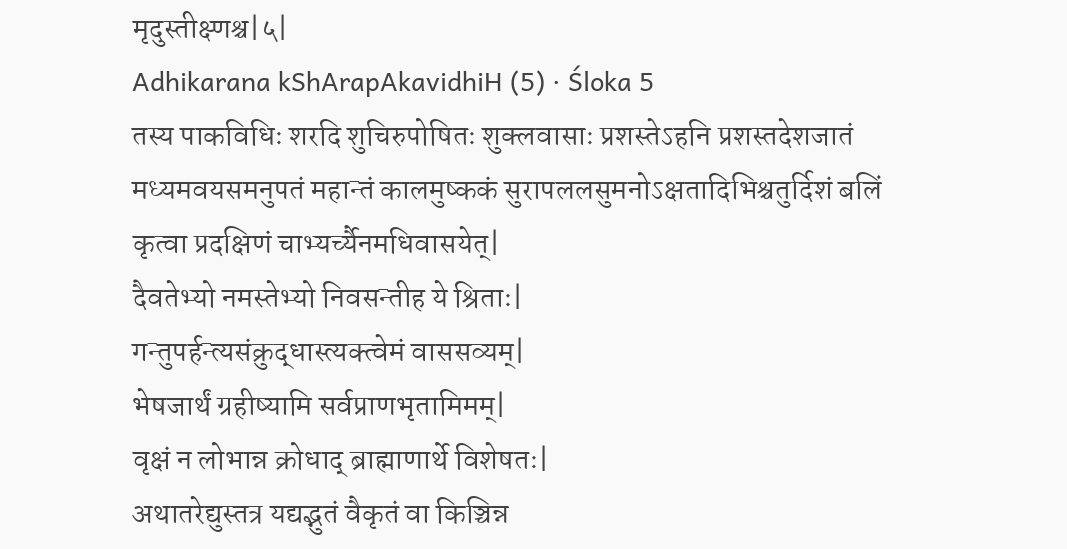मृदुस्तीक्ष्णश्च|५|
Adhikarana kShArapAkavidhiH (5) · Śloka 5
तस्य पाकविधिः शरदि शुचिरुपोषितः शुक्लवासाः प्रशस्तेऽहनि प्रशस्तदेशजातं मध्यमवयसमनुपतं महान्तं कालमुष्ककं सुरापललसुमनोऽक्षतादिभिश्चतुर्दिशं बलिं कृत्वा प्रदक्षिणं चाभ्यर्च्यैनमधिवासयेत्|
दैवतेभ्यो नमस्तेभ्यो निवसन्तीह ये श्रिताः|
गन्तुपर्हन्त्यसंक्रुद्धास्त्यक्त्वेमं वाससव्यम्|
भेषजार्थं ग्रहीष्यामि सर्वप्राणभृतामिमम्|
वृक्षं न लोभान्न क्रोधाद् ब्राह्माणार्थे विशेषतः|
अथातरेद्युस्तत्र यद्यद्भुतं वैकृतं वा किञ्चिन्न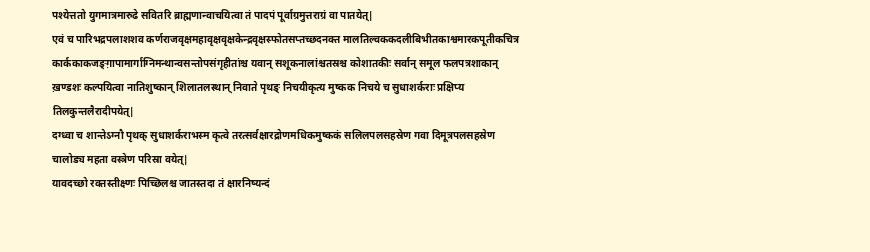पश्येत्ततो युगमात्रमारुढे सवितरि ब्राह्मणान्वाचयित्वा तं पादपं पूर्वाग्रमुत्तराग्रं वा पातयेत्|
एवं च पारिभद्रपलाशशव कर्णराजवृक्षमहावृक्षवृक्षकेन्द्रवृक्षस्फोतसप्तच्छदनक्त मालतिल्वककदलीबिभीतकाश्वमारकपूतीकचित्र कार्ककाकजङ्ग़ापामार्गाग्निमन्थान्वसन्तोपसंगृहीतांश्च यवान् सशूकनालांश्चतस्रश्च कोशातकीः सर्वान् समूल फलपत्रशाकान् ख़ण्डशः कल्पयित्वा नातिशुष्कान् शिलातलस्थान् निवाते पृथङ् निचयीकृत्य मुष्कक निचये च सुधाशर्कराः प्रक्षिप्य तिलकुन्तलैरादीपयेत्|
दग्ध्वा च शान्तेऽग्नौ पृथक् सुधाशर्कराभस्म कृत्वे तरत्सर्वक्षारद्रोणमधिकमुष्ककं सलिलपलसहस्रेण गवा दिमूत्रपलसहस्रेण चालोड्य महता वस्त्रेण परिस्रा वयेत्|
यावदच्छो रक्तस्तीक्ष्णः पिच्छिलश्च जातस्तदा तं क्षारनिष्यन्दं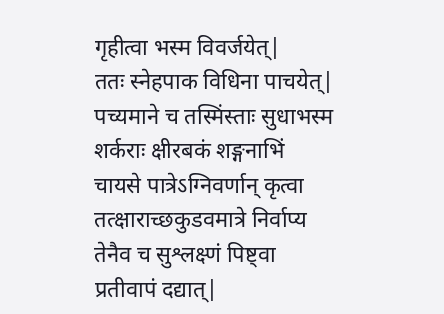गृहीत्वा भस्म विवर्जयेत्|
ततः स्नेहपाक विधिना पाचयेत्|
पच्यमाने च तस्मिंस्ताः सुधाभस्म शर्कराः क्षीरबकं शङ्गनाभिं चायसे पात्रेऽग्निवर्णान् कृत्वा तत्क्षाराच्छकुडवमात्रे निर्वाप्य तेनैव च सुश्लक्ष्णं पिष्ट्वा प्रतीवापं दद्यात्|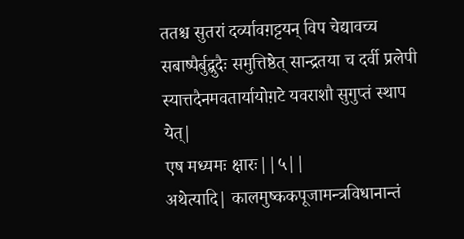ततश्च सुतरां दर्व्यावग़ट्टयन् विप चेद्यावच्च सबाष्पैर्बुद्बुदैः समुत्तिष्ठेत् सान्द्रतया च दर्वी प्रलेपी स्यात्तदैनमवतार्यायोग़टे यवराशौ सुगुप्तं स्थाप येत्|
एष मध्यमः क्षारः||५||
अथेत्यादि| कालमुष्ककपूजामन्त्रविधानान्तं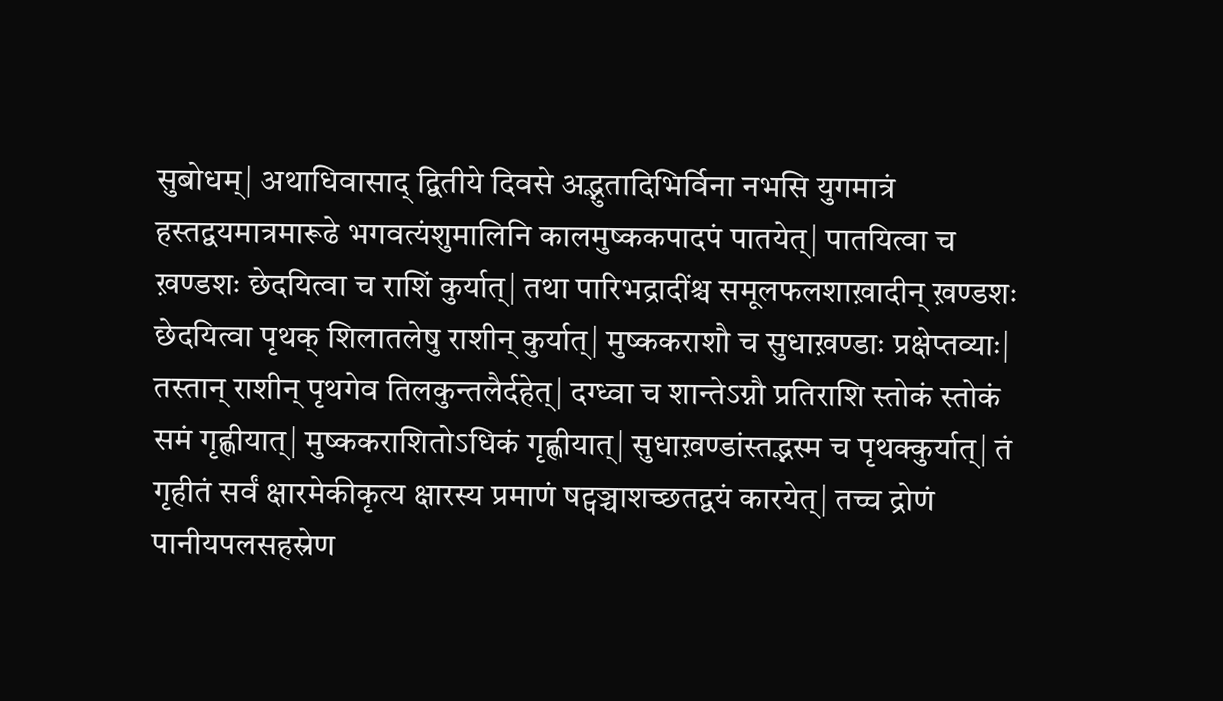सुबोधम्| अथाधिवासाद् द्वितीये दिवसे अद्भुतादिभिर्विना नभसि युगमात्रं हस्तद्वयमात्रमारूढे भगवत्यंशुमालिनि कालमुष्ककपादपं पातयेत्| पातयित्वा च ख़ण्डशः छेदयित्वा च राशिं कुर्यात्| तथा पारिभद्रादींश्च समूलफलशाख़ादीन् ख़ण्डशः छेदयित्वा पृथक् शिलातलेषु राशीन् कुर्यात्| मुष्ककराशौ च सुधाख़ण्डाः प्रक्षेप्तव्याः| तस्तान् राशीन् पृथगेव तिलकुन्तलैर्दहेत्| दग्ध्वा च शान्तेऽग्नौ प्रतिराशि स्तोकं स्तोकं समं गृह्णीयात्| मुष्ककराशितोऽधिकं गृह्णीयात्| सुधाख़ण्डांस्तद्भस्म च पृथक्कुर्यात्| तं गृहीतं सर्वं क्षारमेकीकृत्य क्षारस्य प्रमाणं षट्पञ्चाशच्छतद्वयं कारयेत्| तच्च द्रोणं पानीयपलसहस्रेण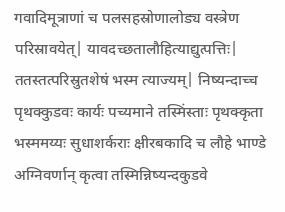गवादिमूत्राणां च पलसहस्रोणालोड्य वस्त्रेण परिस्रावयेत्| यावदच्छतालौहित्याद्युत्पत्तिः| ततस्तत्परिस्रुतशेषं भस्म त्याज्यम्| निष्यन्दाच्च पृथक्कुडवः कार्यः पच्यमाने तस्मिंस्ताः पृथक्कृता भस्ममय्यः सुधाशर्कराः क्षीरबकादि च लौहे भाण्डे अग्निवर्णान् कृत्वा तस्मिन्निष्यन्दकुडवे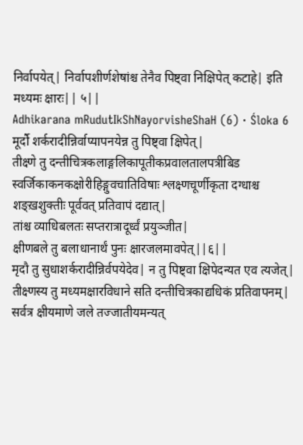निर्वापयेत्| निर्वापशीर्णशेषांश्च तेनैव पिष्ट्वा निक्षिपेत् कटाहे| इति मध्यमः क्षारः|| ५||
Adhikarana mRudutIkShNayorvisheShaH (6) · Śloka 6
मूर्दौ शर्करादीन्निर्वाप्यापनयेन्न तु पिष्ट्वा क्षिपेत्|
तीक्ष्णे तु दन्तीचित्रकलाङ्गलिकापूतीकप्रवालतालपत्रीबिड स्वर्जिकाकनकक्षोरीहिङ्गुवचातिविषाः श्लक्ष्णचूर्णीकृता दग्धाश्च शङ्ख़शुक्तीः पूर्ववत् प्रतिवापं दद्यात्|
तांश्च व्याधिबलतः सप्तरात्रादूर्ध्वं प्रयुञ्जीत|
क्षीणबले तु बलाधानार्थं पुनः क्षारजलमावपेत्||६||
मृदौ तु सुधाशर्करादीन्निर्वपयेदेव| न तु पिष्ट्वा क्षिपेदन्यत एव त्यजेत्| तीक्ष्णस्य तु मध्यमक्षारविधाने सति दन्तीचित्रकाद्यधिकं प्रतिवापनम्| सर्वत्र क्षीयमाणे जले तज्जातीयमन्यत्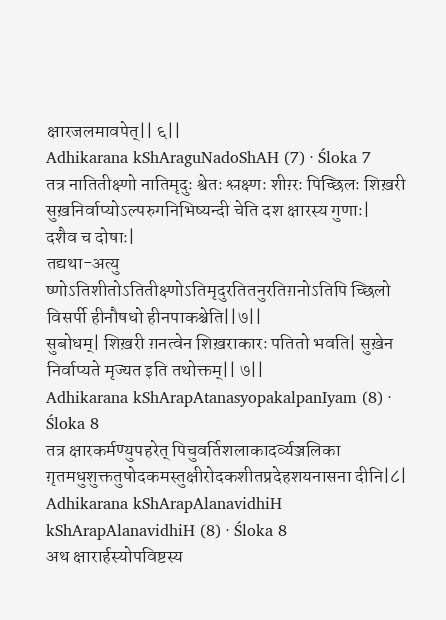क्षारजलमावपेत्|| ६||
Adhikarana kShAraguNadoShAH (7) · Śloka 7
तत्र नातितीक्ष्णो नातिमृदुः श्वेतः श्लक्ष्णः शीग़्रः पिच्छिलः शिख़री सुख़निर्वाप्योऽल्परुगनिभिष्यन्दी चेति दश क्षारस्य गुणाः|
दशैव च दोषाः|
तद्यथा-अत्यु ष्णोऽतिशीतोऽतितीक्ष्णोऽतिमृदुरतितनुरतिग़नोऽतिपि च्छिलो विसर्पी हीनौषधो हीनपाकश्चेति||७||
सुबोधम्| शिख़री ग़नत्वेन शिख़राकारः पतितो भवति| सुख़ेन निर्वाप्यते मृज्यत इति तथोक्तम्|| ७||
Adhikarana kShArapAtanasyopakalpanIyam (8) · Śloka 8
तत्र क्षारकर्मण्युपहरेत् पिचुवर्तिशलाकादर्व्यञ्जलिका ग़ृतमधुशुक्ततुषोदकमस्तुक्षीरोदकशीतप्रदेहशयनासना दीनि|८|
Adhikarana kShArapAlanavidhiH kShArapAlanavidhiH (8) · Śloka 8
अथ क्षारार्हस्योपविष्टस्य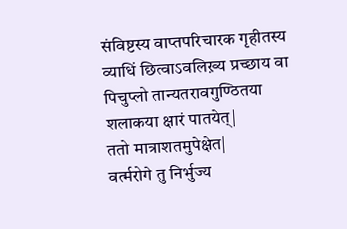संविष्टस्य वाप्तपरिचारक गृहीतस्य व्याधिं छित्वाऽवलिख़्य प्रच्छाय वा पिचुप्लो तान्यतरावगुण्ठितया शलाकया क्षारं पातयेत्|
ततो मात्राशतमुपेक्षेत|
वर्त्मरोगे तु निर्भुज्य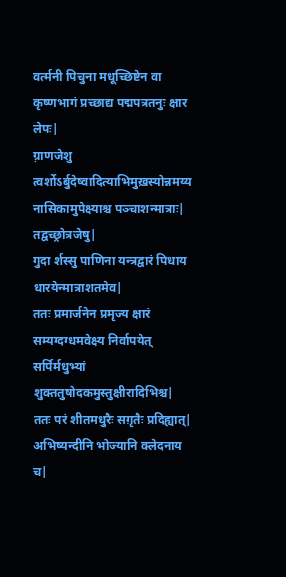वर्त्मनी पिचुना मधूच्छिष्टेन वा कृष्णभागं प्रच्छाद्य पद्मपत्रतनुः क्षार लेपः|
ग़्राणजेशु त्वर्शोऽर्बुदेष्वादित्याभिमुख़स्योन्नमय्य नासिकामुपेक्ष्याश्च पञ्चाशन्मात्राः|
तद्वच्छ्रोत्रजेषु|
गुदा र्शस्सु पाणिना यन्त्रद्वारं पिधाय धारयेन्मात्राशतमेव|
ततः प्रमार्जनेन प्रमृज्य क्षारं सम्यग्दग्धमवेक्ष्य निर्वापयेत् सर्पिर्मधुभ्यां शुक्ततुषोदकमुस्तुक्षीरादिभिश्च|
ततः परं शीतमधुरैः सग़ृतैः प्रदिह्यात्|
अभिष्यन्दीनि भोज्यानि क्लेदनाय च|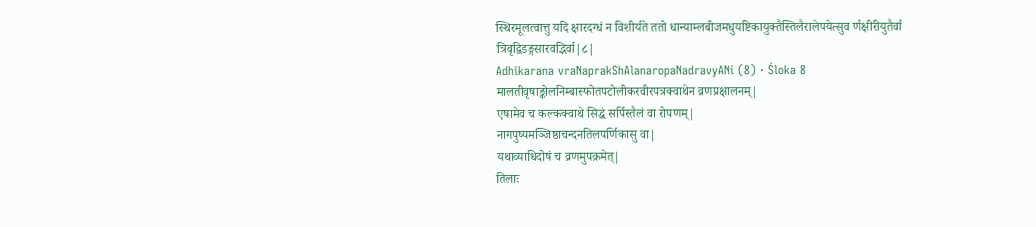स्थिरमूलत्वात्तु यदि क्षारदग्धं न विशीर्यते ततो धान्याम्लबीजमधुयष्टिकायुक्तैस्तिलैरालेपयेत्सुव र्णक्षीरीयुतैर्वा त्रिवृद्विडङ्गसारवद्भिर्वा|८|
Adhikarana vraNaprakShAlanaropaNadravyANi (8) · Śloka 8
मालतीवृषाङ्कोलनिम्बास्फोतपटोलीकरवीरपत्रक्वाथेन व्रणप्रक्षालनम्|
एषामेव च कल्कक्वाथे सिद्धं सर्पिस्तैलं वा रोपणम्|
नागपुष्पमञ्जिष्ठाचन्दनतिलपर्णिकासु वा|
यथाव्याधिदोषं च व्रणमुपक्रमेत्|
तिलाः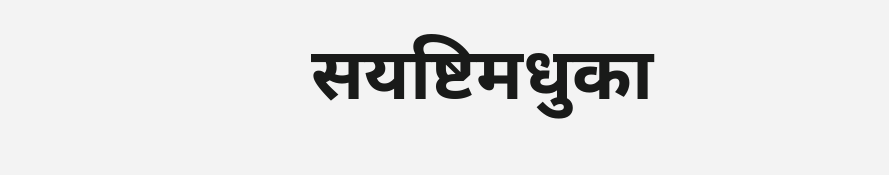सयष्टिमधुका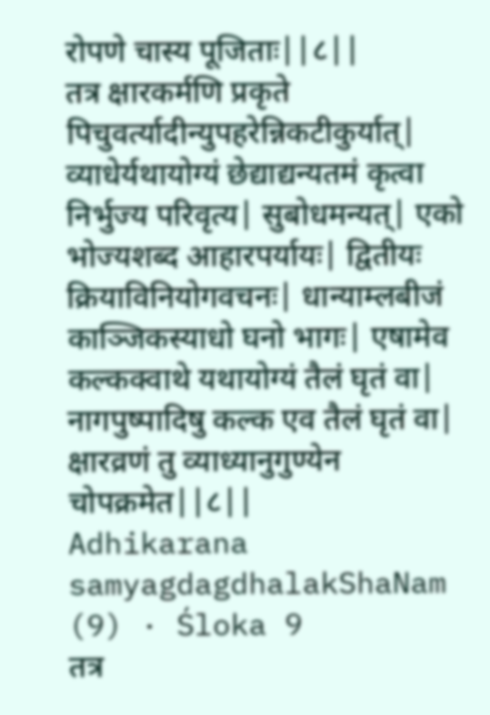रोपणे चास्य पूजिताः||८||
तत्र क्षारकर्मणि प्रकृते पिचुवर्त्यादीन्युपहरेन्निकटीकुर्यात्| व्याधेर्यथायोग्यं छेद्याद्यन्यतमं कृत्वा निर्भुज्य परिवृत्य| सुबोधमन्यत्| एको भोज्यशब्द आहारपर्यायः| द्वितीयः क्रियाविनियोगवचनः| धान्याम्लबीजं काञ्जिकस्याधो घनो भागः| एषामेव कल्कक्वाथे यथायोग्यं तैलं घृतं वा| नागपुष्पादिषु कल्क एव तैलं घृतं वा| क्षारव्रणं तु व्याध्यानुगुण्येन चोपक्रमेत||८||
Adhikarana samyagdagdhalakShaNam (9) · Śloka 9
तत्र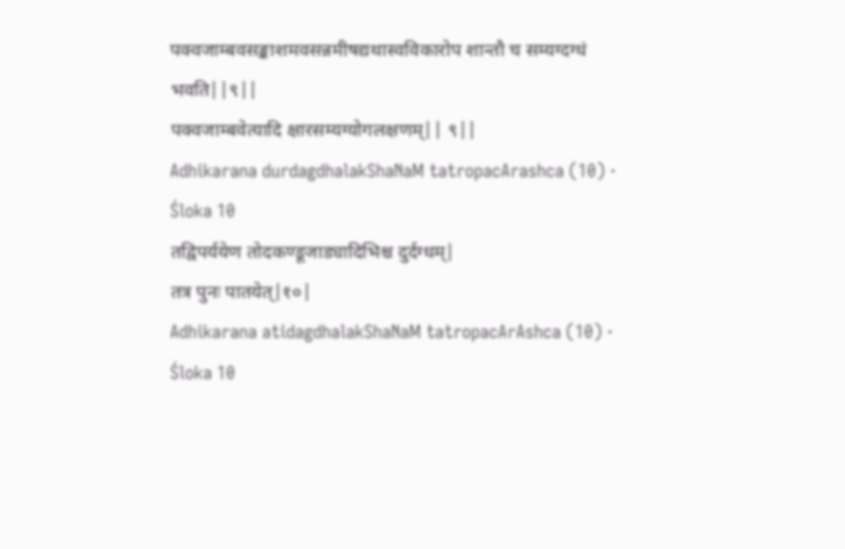पक्वजाम्बवसङ्काशमवसन्नमीषद्यथास्वविकारोप शान्तौ च सम्यग्दग्धं भवति||९||
पक्वजाम्बवेत्यादि क्षारसम्यग्योगलक्षणम्|| ९||
Adhikarana durdagdhalakShaNaM tatropacArashca (10) · Śloka 10
तद्विपर्ययेण तोदकण्डूजाड्यादिभिश्च दुर्दग्धम्|
तत्र पुनः पातयेत्|१०|
Adhikarana atidagdhalakShaNaM tatropacArAshca (10) · Śloka 10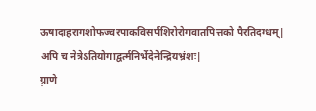ऊषादाहरागशोफज्वरपाकविसर्पशिरोरोगवातपित्तको पैरतिदग्धम्|
अपि च नेत्रेऽतियोगाद्वर्त्मनिर्भेदेनेन्द्रियभ्रंशः|
ग़्राणे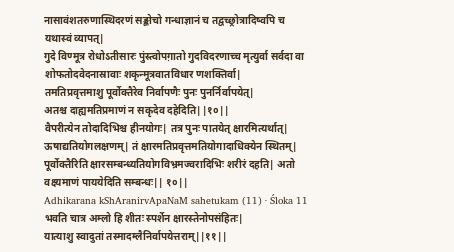नासावंशतरुणास्थिदरणं सङ्कोचो गन्धाज्ञानं च तद्वच्छ्रोत्रादिष्वपि च यथास्वं व्यापत्|
गुदे विण्मूत्र रोधोऽतीसारः पुंस्त्वोपग़ातो गुदविदरणाच्च मृत्युर्वा सर्वदा वा शोफतोदवेदनास्रावाः शकृन्मूत्रवातविधार णशक्तिर्वा|
तमतिप्रवृत्तमाशु पूर्वोक्तैरेव निर्वापणैः पुनः पुनर्निर्वापयेत्|
अतश्च दाह्यमतिप्रमाणं न सकृदेव दहेदिति||१०||
वैपरीत्येन तोदादिभिश्च हीनयोगः| तत्र पुनः पातयेत् क्षारमित्यर्थात्| ऊषाद्यतियोगलक्षणम्| तं क्षारमतिप्रवृत्तमतियोगादाधिक्येन स्थितम्| पूर्वोक्तैरिति क्षारसम्बन्ध्यतियोगविभ्रमज्वरादिभिः शरीरं दहति| अतो वक्ष्यमाणं पाययेदिति सम्बन्धः|| १०||
Adhikarana kShAranirvApaNaM sahetukam (11) · Śloka 11
भवति चात्र अम्लो हि शीतः स्पर्शेन क्षारस्तेनोपसंहितः|
यात्याशु स्वादुतां तस्मादम्लैनिर्वापयेत्तराम्||११||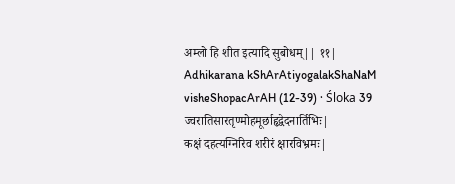अम्लो हि शीत इत्यादि सुबोधम्|| ११|
Adhikarana kShArAtiyogalakShaNaM visheShopacArAH (12-39) · Śloka 39
ज्वरातिसारतृण्मोहमूर्छाहृद्वेदनार्तिभिः|
कक्षं दहत्यग्निरिव शरीरं क्षारविभ्रमः|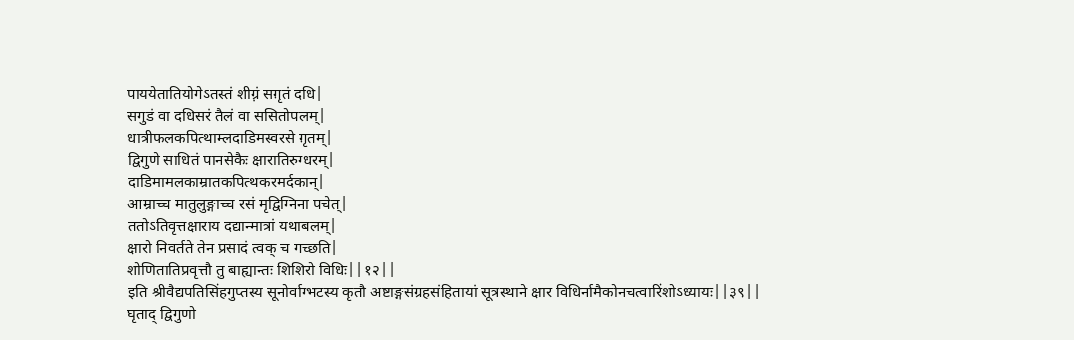पाययेतातियोगेऽतस्तं शीग़्रं सग़ृतं दधि|
सगुडं वा दधिसरं तैलं वा ससितोपलम्|
धात्रीफलकपित्थाम्लदाडिमस्वरसे ग़ृतम्|
द्विगुणे साधितं पानसेकैः क्षारातिरुग्धरम्|
दाडिमामलकाम्रातकपित्थकरमर्दकान्|
आम्राच्च मातुलुङ्गाच्च रसं मृद्विग्निना पचेत्|
ततोऽतिवृत्तक्षाराय दद्यान्मात्रां यथाबलम्|
क्षारो निवर्तते तेन प्रसादं त्वक् च गच्छति|
शोणितातिप्रवृत्तौ तु बाह्यान्तः शिशिरो विधिः||१२||
इति श्रीवैद्यपतिसिंहगुप्तस्य सूनोर्वाग्भटस्य कृतौ अष्टाङ्गसंग्रहसंहितायां सूत्रस्थाने क्षार विधिर्नामैकोनचत्वारिंशोऽध्यायः||३९||
घृताद् द्विगुणो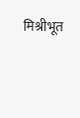मिश्रीभूत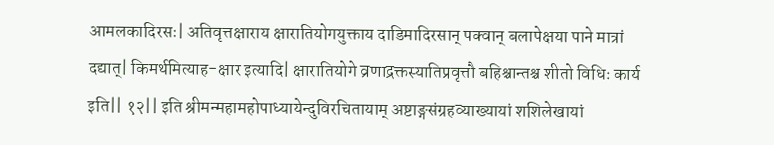आमलकादिरसः| अतिवृत्तक्षाराय क्षारातियोगयुक्ताय दाडिमादिरसान् पक्वान् बलापेक्षया पाने मात्रां दद्यात्| किमर्थमित्याह-क्षार इत्यादि| क्षारातियोगे व्रणाद्रक्तस्यातिप्रवृत्तौ बहिश्चान्तश्च शीतो विधिः कार्य इति|| १२|| इति श्रीमन्महामहोपाध्यायेन्दुविरचितायाम् अष्टाङ्गसंग्रहव्याख्यायां शशिलेखायां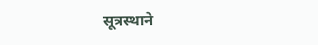सूत्रस्थाने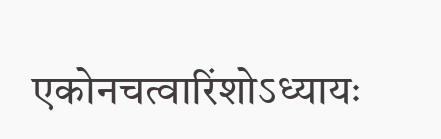एकोनचत्वारिंशोऽध्यायः